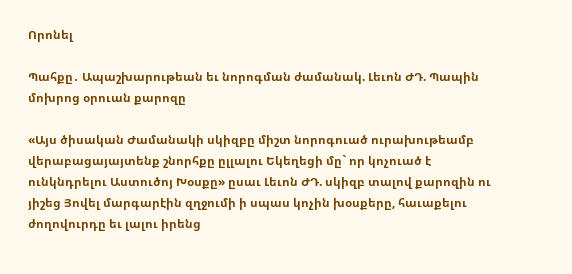Որոնել

Պահքը․ Ապաշխարութեան եւ նորոգման ժամանակ. Լեւոն ԺԴ. Պապին մոխրոց օրուան քարոզը

«Այս ծիսական Ժամանակի սկիզբը միշտ նորոգուած ուրախութեամբ վերաբացայայտենք շնորհքը ըլլալու Եկեղեցի մը` որ կոչուած է ունկնդրելու Աստուծոյ Խօսքը» ըսաւ Լեւոն ԺԴ. սկիզբ տալով քարոզին ու յիշեց Յովել մարգարէին զղջումի ի սպաս կոչին խօսքերը, հաւաքելու ժողովուրդը եւ լալու իրենց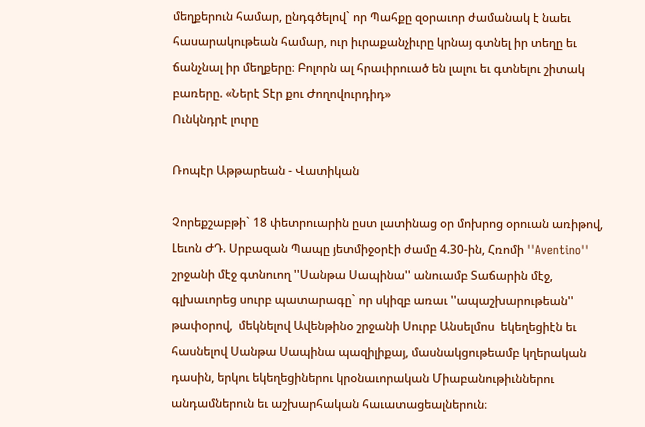մեղքերուն համար, ընդգծելով` որ Պահքը զօրաւոր ժամանակ է նաեւ հասարակութեան համար, ուր իւրաքանչիւրը կրնայ գտնել իր տեղը եւ ճանչնալ իր մեղքերը։ Բոլորն ալ հրաւիրուած են լալու եւ գտնելու շիտակ բառերը. «Ներէ Տէր քու Ժողովուրդիդ»
Ունկնդրէ լուրը

Ռոպէր Աթթարեան - Վատիկան

Չորեքշաբթի` 18 փետրուարին ըստ լատինաց օր մոխրոց օրուան առիթով, Լեւոն ԺԴ. Սրբազան Պապը յետմիջօրէի ժամը 4.30-ին, Հռոմի ''Aventino'' շրջանի մէջ գտնուող ''Սանթա Սապինա'' անուամբ Տաճարին մէջ, գլխաւորեց սուրբ պատարագը` որ սկիզբ առաւ ''ապաշխարութեան'' թափօրով,  մեկնելով Ավենթինօ շրջանի Սուրբ Անսելմոս  եկեղեցիէն եւ հասնելով Սանթա Սապինա պազիլիքայ, մասնակցութեամբ կղերական դասին, երկու եկեղեցիներու կրօնաւորական Միաբանութիւններու անդամներուն եւ աշխարհական հաւատացեալներուն։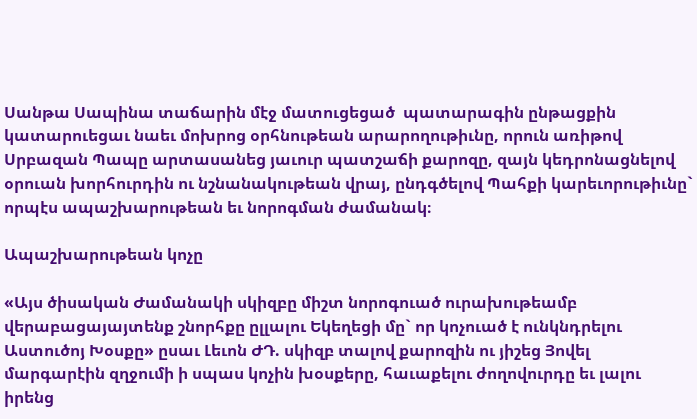Սանթա Սապինա տաճարին մէջ մատուցեցած  պատարագին ընթացքին կատարուեցաւ նաեւ մոխրոց օրհնութեան արարողութիւնը, որուն առիթով Սրբազան Պապը արտասանեց յաւուր պատշաճի քարոզը, զայն կեդրոնացնելով օրուան խորհուրդին ու նշնանակութեան վրայ, ընդգծելով Պահքի կարեւորութիւնը` որպէս ապաշխարութեան եւ նորոգման ժամանակ։

Ապաշխարութեան կոչը

«Այս ծիսական Ժամանակի սկիզբը միշտ նորոգուած ուրախութեամբ վերաբացայայտենք շնորհքը ըլլալու Եկեղեցի մը` որ կոչուած է ունկնդրելու Աստուծոյ Խօսքը» ըսաւ Լեւոն ԺԴ. սկիզբ տալով քարոզին ու յիշեց Յովել մարգարէին զղջումի ի սպաս կոչին խօսքերը, հաւաքելու ժողովուրդը եւ լալու իրենց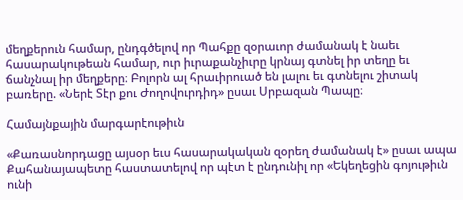մեղքերուն համար, ընդգծելով որ Պահքը զօրաւոր ժամանակ է նաեւ հասարակութեան համար, ուր իւրաքանչիւրը կրնայ գտնել իր տեղը եւ ճանչնալ իր մեղքերը։ Բոլորն ալ հրաւիրուած են լալու եւ գտնելու շիտակ բառերը. «Ներէ Տէր քու Ժողովուրդիդ» ըսաւ Սրբազան Պապը։

Համայնքային մարգարէութիւն

«Քառասնորդացը այսօր եւս հասարակական զօրեղ ժամանակ է» ըսաւ ապա Քահանայապետը հաստատելով որ պէտ է ընդունիլ որ «Եկեղեցին գոյութիւն ունի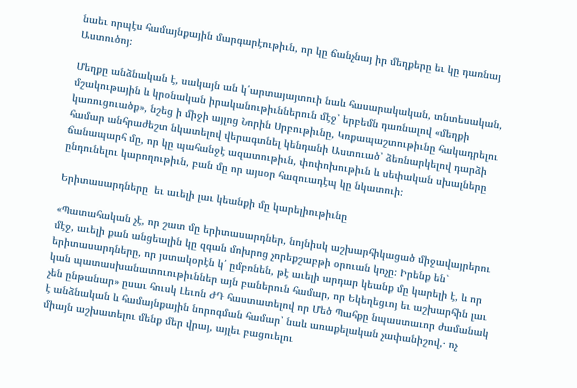նաեւ որպէս համայնքային մարգարէութիւն, որ կը ճանչնայ իր մեղքերը եւ կը դառնայ Աստուծոյ։

Մեղքը անձնական է, սակայն ան կ՛արտայայտուի նաև հասարակական, տնտեսական, մշակութային և կրօնական իրականութիւններուն մէջ՝ երբեմն դառնալով «մեղքի կառուցուածք», նշեց ի միջի այլոց Նորին Սրբութիւնը, Կռքապաշտութիւնը հակադրելու համար անհրաժեշտ նկատելով վերագտնել կենդանի Աստուած՝ ձեռնարկելով դարձի ճանապարհ մը, որ կը պահանջէ ազատութիւն, փոփոխութիւն և սեփական սխալները ընդունելու կարողութիւն, բան մը որ այսօր հազուադէպ կը նկատուի։

Երիտասարդները  եւ աւելի լաւ կեանքի մը կարելիութիւնը

«Պատահական չէ, որ շատ մը երիտասարդներ, նոյնիսկ աշխարհիկացած միջավայրերու մէջ, աւելի քան անցեալին կը զգան մոխրոց չորեքշաբթի օրուան կոչը։ Իրենք են` երիտասարդները, որ յստակօրէն կ՛ ըմբռնեն, թէ աւելի արդար կեանք մը կարելի է, և որ կան պատասխանատուութիւններ այն բաներուն համար, որ Եկեղեցւոյ եւ աշխարհին լաւ չեն ընթանար» ըսաւ հուսկ Լեւոն ԺԴ հաստատելով որ Մեծ Պահքը նպաստաւոր ժամանակ է անձնական և համայնքային նորոգման համար՝ նաև առաքելական չափանիշով,․ ոչ միայն աշխատելու մենք մեր վրայ, այլեւ բացուելու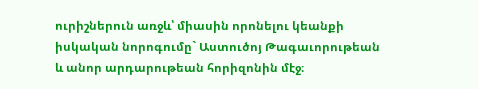ուրիշներուն առջև՝ միասին որոնելու կեանքի իսկական նորոգումը` Աստուծոյ Թագաւորութեան և անոր արդարութեան հորիզոնին մէջ։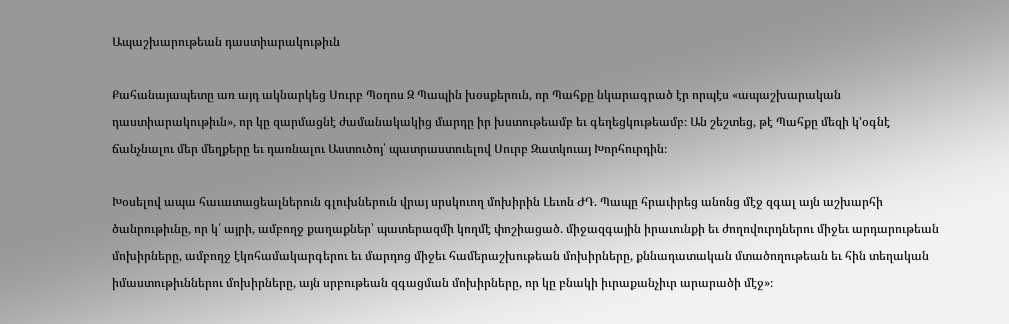Ապաշխարութեան դաստիարակութիւն

Քահանայապետը առ այդ ակնարկեց Սուրբ Պօղոս Զ Պապին խօսքերուն, որ Պահքը նկարագրած էր որպէս «ապաշխարական դաստիարակութիւն», որ կը զարմացնէ ժամանակակից մարդը իր խստութեամբ եւ գեղեցկութեամբ։ Ան շեշտեց, թէ Պահքը մեզի կ’օգնէ ճանչնալու մեր մեղքերը եւ դառնալու Աստուծոյ՝ պատրաստուելով Սուրբ Զատկուայ Խորհուրդին։

Խօսելով ապա հաւատացեալներուն գլուխներուն վրայ սրսկուող մոխիրին Լեւոն ԺԴ. Պապը հրաւիրեց անոնց մէջ զգալ այն աշխարհի ծանրութիւնը, որ կ՛ այրի, ամբողջ քաղաքներ՝ պատերազմի կողմէ փոշիացած. միջազգային իրաւունքի եւ ժողովուրդներու միջեւ արդարութեան մոխիրները, ամբողջ էկոհամակարգերու եւ մարդոց միջեւ համերաշխութեան մոխիրները, քննադատական մտածողութեան եւ հին տեղական իմաստութիւններու մոխիրները, այն սրբութեան զգացման մոխիրները, որ կը բնակի իւրաքանչիւր արարածի մէջ»։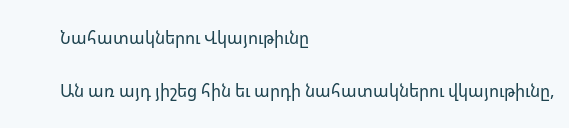Նահատակներու Վկայութիւնը

Ան առ այդ յիշեց հին եւ արդի նահատակներու վկայութիւնը,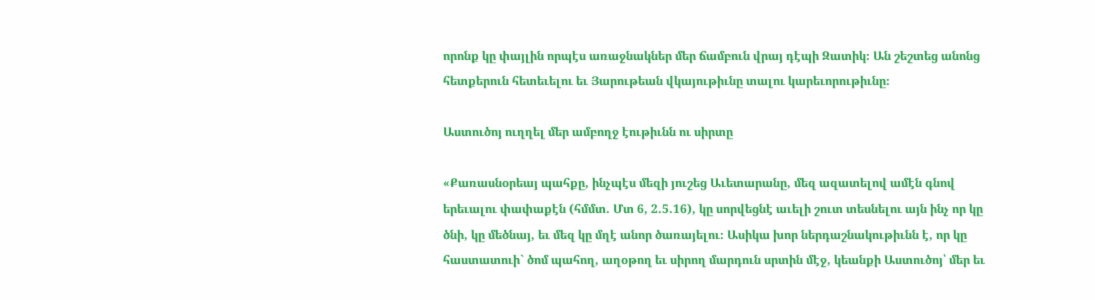որոնք կը փայլին որպէս առաջնակներ մեր ճամբուն վրայ դէպի Զատիկ։ Ան շեշտեց անոնց հետքերուն հետեւելու եւ Յարութեան վկայութիւնը տալու կարեւորութիւնը։

Աստուծոյ ուղղել մեր ամբողջ էութիւնն ու սիրտը

«Քառասնօրեայ պահքը, ինչպէս մեզի յուշեց Աւետարանը, մեզ ազատելով ամէն գնով երեւալու փափաքէն (հմմտ. Մտ 6, 2.5.16), կը սորվեցնէ աւելի շուտ տեսնելու այն ինչ որ կը ծնի, կը մեծնայ, եւ մեզ կը մղէ անոր ծառայելու։ Ասիկա խոր ներդաշնակութիւնն է, որ կը հաստատուի` ծոմ պահող, աղօթող եւ սիրող մարդուն սրտին մէջ, կեանքի Աստուծոյ՝ մեր եւ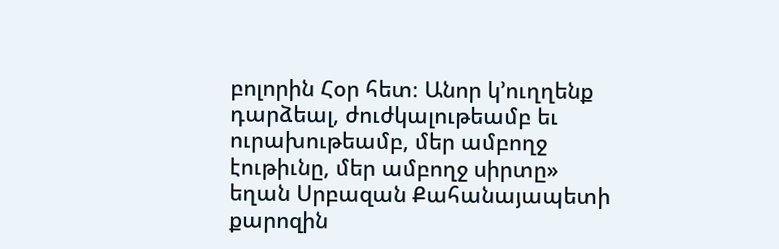բոլորին Հօր հետ։ Անոր կ’ուղղենք դարձեալ, ժուժկալութեամբ եւ ուրախութեամբ, մեր ամբողջ էութիւնը, մեր ամբողջ սիրտը» եղան Սրբազան Քահանայապետի քարոզին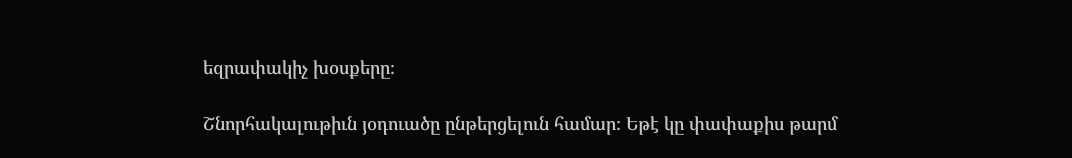եզրափակիչ խօսքերը։

Շնորհակալութիւն յօդուածը ընթերցելուն համար։ Եթէ կը փափաքիս թարմ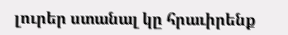լուրեր ստանալ կը հրաւիրենք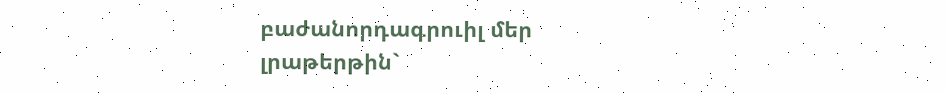բաժանորդագրուիլ մեր լրաթերթին`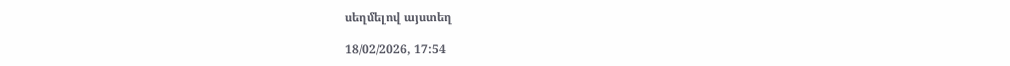սեղմելով այստեղ

18/02/2026, 17:54